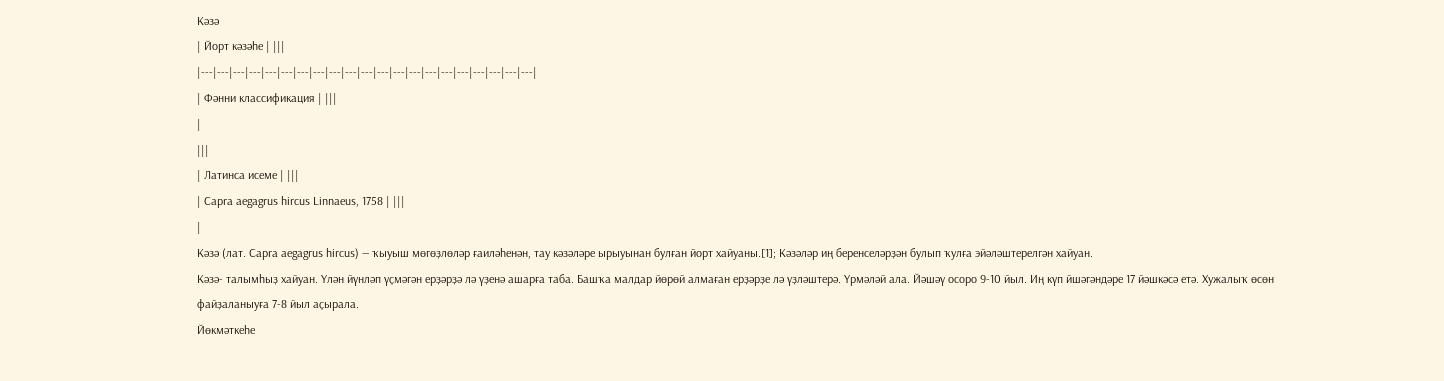Кәзә
| Йорт кәзәһе | |||
|---|---|---|---|---|---|---|---|---|---|---|---|---|---|---|---|---|---|---|---|---|
| Фәнни классификация | |||
|
|||
| Латинса исеме | |||
| Capra aegagrus hircus Linnaeus, 1758 | |||
|
Кәзә (лат. Capra aegagrus hircus) — ҡыуыш мөгөҙлөләр ғаиләһенән, тау кәзәләре ырыуынан булған йорт хайуаны.[1]; Кәзәләр иң беренселәрҙән булып ҡулға эйәләштерелгән хайуан.
Кәзә- талымһыҙ хайуан. Үлән йүнләп үҫмәгән ерҙәрҙә лә үҙенә ашарға таба. Башҡа малдар йөрөй алмаған ерҙәрҙе лә үҙләштерә. Үрмәләй ала. Йәшәү осоро 9-10 йыл. Иң күп йшәгәндәре 17 йәшкәсә етә. Хужалыҡ өсөн файҙаланыуға 7-8 йыл аҫырала.
Йөкмәткеһе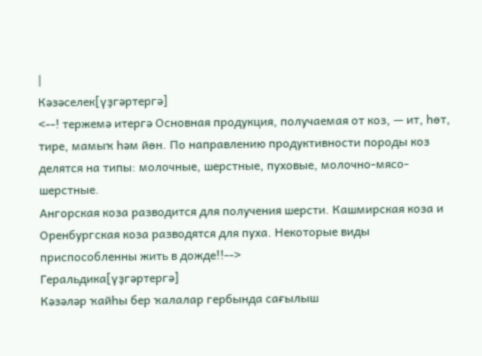|
Кәзәселек[үҙгәртергә]
<--! тержемә итергә Основная продукция, получаемая от коз, — ит, һөт, тире, мамыҡ һәм йөн. По направлению продуктивности породы коз делятся на типы: молочные, шерстные, пуховые, молочно-мясо-шерстные.
Ангорская коза разводится для получения шерсти. Кашмирская коза и Оренбургская коза разводятся для пуха. Некоторые виды приспособленны жить в дожде!!-->
Геральдика[үҙгәртергә]
Кәзәләр ҡайһы бер ҡалалар гербында сағылыш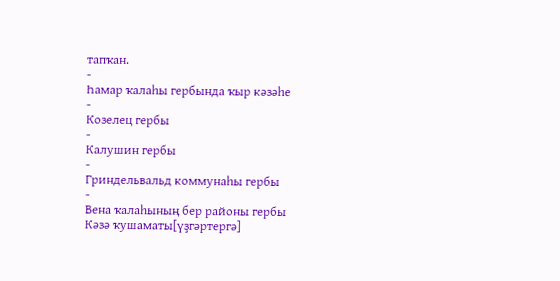тапҡан.
-
Һамар ҡалаһы гербында ҡыр кәзәһе
-
Козелец гербы
-
Калушин гербы
-
Гриндельвальд коммунаһы гербы
-
Вена ҡалаһының бер районы гербы
Кәзә ҡушаматы[үҙгәртергә]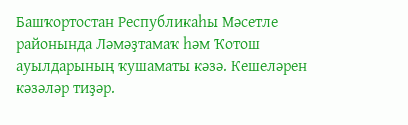Башҡортостан Республикаһы Мәсетле районында Ләмәҙтамаҡ һәм Ҡотош ауылдарының ҡушаматы кәзә. Кешеләрен кәзәләр тиҙәр.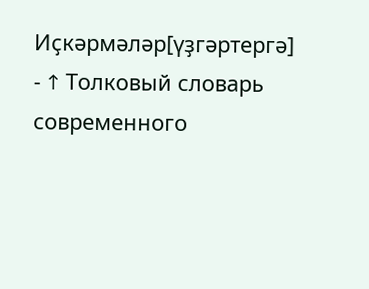Иҫкәрмәләр[үҙгәртергә]
- ↑ Толковый словарь современного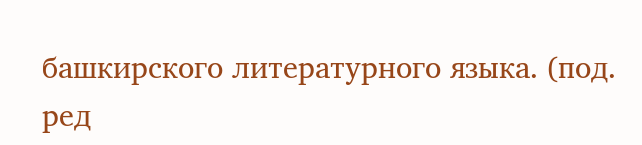башкирского литературного языка. (под. ред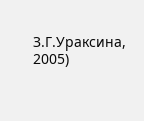З.Г.Ураксина, 2005)